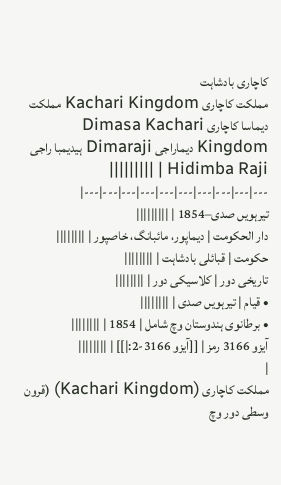کاچاری بادشاہت
مملکت کاچاری Kachari Kingdom مملکت دیماسا کاچاری Dimasa Kachari Kingdom دیماراجی Dimaraji ہیدیمبا راجی Hidimba Raji | |||||||||
---|---|---|---|---|---|---|---|---|---|
تیرہويں صدی–1854 | |||||||||
دار الحکومت | دیماپور، مائبانگ، خاصپور | ||||||||
حکومت | قبائلی بادشاہت | ||||||||
تاریخی دور | کلاسیکی دور | ||||||||
• قیام | تیرہويں صدی | ||||||||
• برطانوی ہندوستان وچ شامل | 1854 | ||||||||
آیزو 3166 رمز | [[آیزو 3166-2:|]] | ||||||||
|
مملکت کاچاری (Kachari Kingdom) (قرون وسطی دور وچ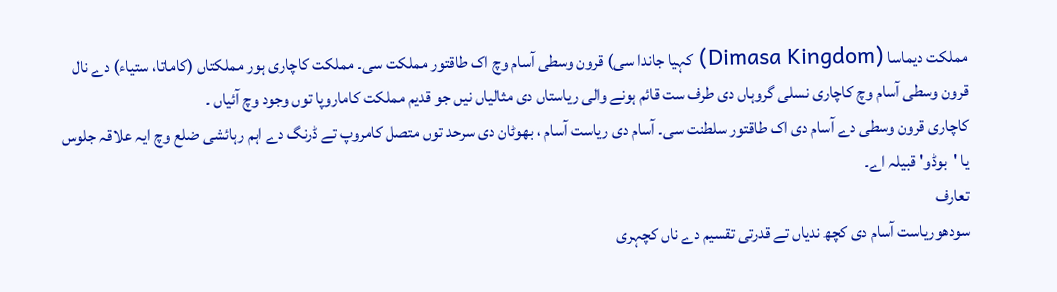مملکت دیماسا (Dimasa Kingdom) کہیا جاندا سی) قرون وسطی آسام وچ اک طاقتور مملکت سی۔ مملکت کاچاری ہور مملکتاں (کاماتا، ستیاء) دے نال قرون وسطی آسام وچ کاچاری نسلی گروہاں دی طرف ست قائم ہونے والی ریاستاں دی مثالیاں نيں جو قدیم مملکت کاماروپا توں وجود وچ آئیاں ۔
کاچاری قرون وسطی دے آسام دی اک طاقتور سلطنت سی۔ آسام دی ریاست آسام ، بھوٹان دی سرحد توں متصل کامروپ تے ڈرنگ دے اہم رہائشی ضلع وچ ایہ علاقہ جلوس یا 'بوڈو' قبیلہ اے۔
تعارف
سودھوریاست آسام دی کچھ ندیاں تے قدرتی تقسیم دے ناں کچہری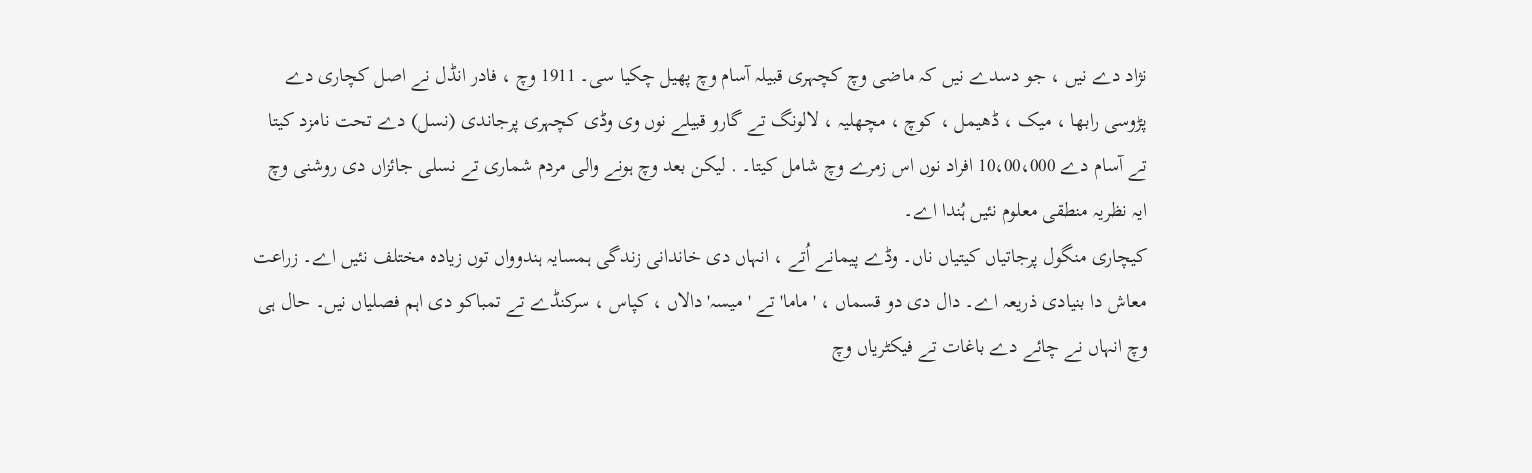نژاد دے نيں ، جو دسدے نيں کہ ماضی وچ کچہری قبیلہ آسام وچ پھیل چکيا سی۔ 1911 وچ ، فادر انڈل نے اصل کچاری دے پڑوسی رابھا ، میک ، ڈھیمل ، کوچ ، مچھلیہ ، لالونگ تے گارو قبیلے نوں وی وڈی کچہری پرجاندی (نسل) دے تحت نامزد کيتا تے آسام دے 10،00،000 افراد نوں اس زمرے وچ شامل کيتا۔ . لیکن بعد وچ ہونے والی مردم شماری تے نسلی جائزاں دی روشنی وچ ایہ نظریہ منطقی معلوم نئيں ہُندا اے۔
کیچاری منگول پرجاتیاں کیتیاں ناں۔ وڈے پیمانے اُتے ، انہاں دی خاندانی زندگی ہمسایہ ہندوواں توں زیادہ مختلف نئيں اے۔ زراعت معاش دا بنیادی ذریعہ اے۔ دال دی دو قسماں ، 'ماما' تے 'میسہ' دالاں ، کپاس ، سرکنڈے تے تمباکو دی اہم فصلیاں نيں۔ حال ہی وچ انہاں نے چائے دے باغات تے فیکٹریاں وچ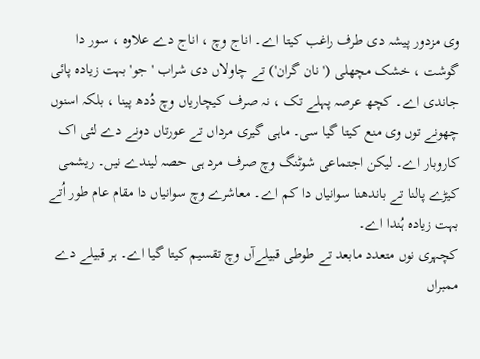وی مزدور پیشہ دی طرف راغب کيتا اے۔ اناج وچ ، اناج دے علاوہ ، سور دا گوشت ، خشک مچھلی ('نان گران') تے چاولاں دی شراب 'جو' بہت زیادہ پائی جاندی اے۔ کچھ عرصہ پہلے تک ، نہ صرف کیچاریاں وچ دُدھ پینا ، بلکہ اسنوں چھونے توں وی منع کيتا گیا سی۔ ماہی گیری مرداں تے عورتاں دونے دے لئی اک کاروبار اے۔ لیکن اجتماعی شوٹنگ وچ صرف مرد ہی حصہ لیندے نيں۔ ریشمی کیڑے پالنا تے باندھنا سوانیاں دا کم اے۔ معاشرے وچ سوانیاں دا مقام عام طور اُتے بہت زیادہ ہُندا اے۔
کچہری نوں متعدد مابعد تے طوطی قبیلےآں وچ تقسیم کيتا گیا اے۔ ہر قبیلے دے ممبراں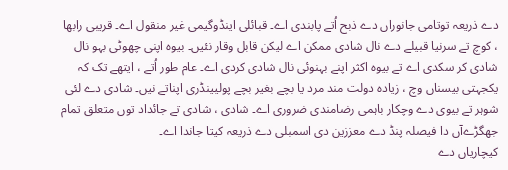دے ذریعہ توتامی جانوراں دے ذبح اُتے پابندی اے۔ قبائلی اینڈوگیمی غیر منقول اے۔ قریبی رابھا ، کوچ تے سرنیا قبیلے دے نال شادی ممکن اے لیکن قابل وقار نئيں۔ بیوہ اپنی چھوٹی بہو نال شادی کر سکدی اے تے بیوہ اکثر اپنے بہنوئی نال شادی کردی اے۔ عام طور اُتے ، ایتھے تک کہ یکجہتی بیسناں وچ ، زیادہ دولت مند مرد یا بچے بغیر بچے پولیینڈری اپناتے نيں۔ شادی دے لئی شوہر تے بیوی دے وچکار باہمی رضامندی ضروری اے۔ شادی ، شادی تے جائداد توں متعلق تمام جھگڑےآں دا فیصلہ پنڈ دے معززین دی اسمبلی دے ذریعہ کيتا جاندا اے۔
کیچاریاں دے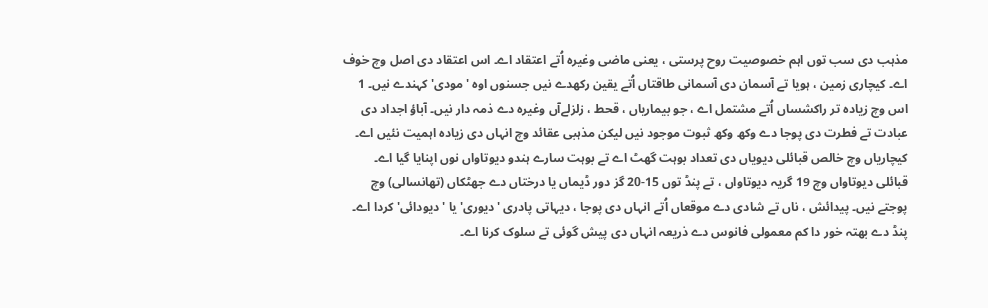مذہب دی سب توں اہم خصوصیت روح پرستی ، یعنی ماضی وغیرہ اُتے اعتقاد اے۔ اس اعتقاد دی اصل وچ خوف اے۔ کیچاری زمین ، ہويا تے آسمان دی آسمانی طاقتاں اُتے یقین رکھدے نيں جسنوں اوہ 'مودی' کہندے نيں۔ 1 اس وچ زیادہ تر راکشساں اُتے مشتمل اے ، جو بیماریاں ، قحط ، زلزلےآں وغیرہ دے ذمہ دار نيں۔ آباؤ اجداد دی عبادت تے فطرت دی پوجا دے وکھ وکھ ثبوت موجود نيں لیکن مذہبی عقائد وچ انہاں دی زیادہ اہمیت نئيں اے۔ کیچاریاں وچ خالص قبائلی دیویاں دی تعداد بوہت گھٹ اے تے بوہت سارے ہندو دیوتاواں نوں اپنایا گیا اے۔ قبائلی دیوتاواں وچ 19 گریہ دیوتاواں ، تے پنڈ توں 15-20 گز دور ڈیماں یا درختاں دے جھٹکاں (تھانسالی) وچ پوجتے نيں۔ پیدائش ، ناں تے شادی دے موقعاں اُتے انہاں دی پوجا ، دیہاتی پادری 'دیوری' یا 'دیودائی' کردا اے۔ پنڈ دے بھتہ خور دا کم معمولی فانوس دے ذریعہ انہاں دی پیش گوئی تے سلوک کرنا اے۔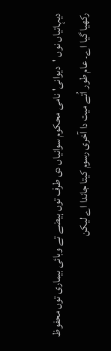دیہاتیاں نوں 'دیوانی' نامی محکوم سوانیاں دی طرف توں ہیضے تے وبائی بیماری توں محفوظ رکھیا گیا اے۔ عام طور اُتے میت دا آخری رسوم کيتا جاندا اے لیکن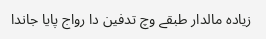زیادہ مالدار طبقے وچ تدفین دا رواج پایا جاندا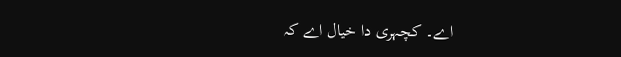اے۔ کچہری دا خیال اے کہ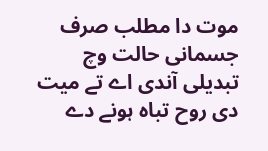موت دا مطلب صرف جسمانی حالت وچ تبدیلی آندی اے تے میت دی روح تباہ ہونے دے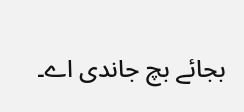بجائے بچ جاندی اے۔